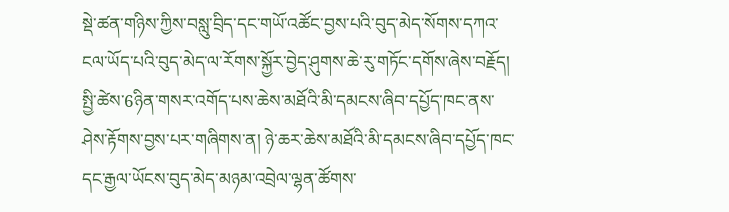སྡེ་ཚན་གཉིས་ཀྱིས་བསླུ་བྲིད་དང་གཡོ་འཚོང་བྱས་པའི་བུད་མེད་སོགས་དཀའ་ངལ་ཡོད་པའི་བུད་མེད་ལ་རོགས་སྐྱོར་བྱེད་ཤུགས་ཆེ་རུ་གཏོང་དགོས་ཞེས་བརྗོད།
སྤྱི་ཚེས་6ཉིན་གསར་འགོད་པས་ཆེས་མཐོའི་མི་དམངས་ཞིབ་དཔྱོད་ཁང་ནས་ཤེས་རྟོགས་བྱས་པར་གཞིགས་ན། ཉེ་ཆར་ཆེས་མཐོའི་མི་དམངས་ཞིབ་དཔྱོད་ཁང་དང་རྒྱལ་ཡོངས་བུད་མེད་མཉམ་འབྲེལ་ལྷན་ཚོགས་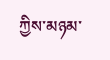ཀྱིས་མཉམ་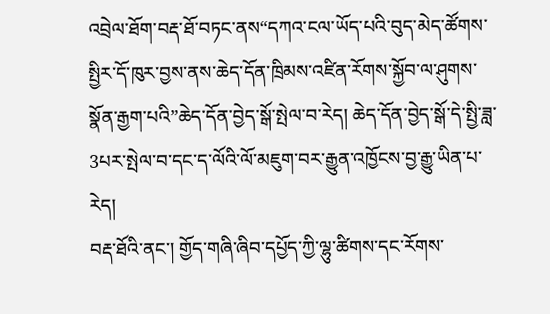འབྲེལ་ཐོག་བརྡ་ཐོ་བཏང་ནས“དཀའ་ངལ་ཡོད་པའི་བུད་མེད་ཚོགས་སྤྱིར་དོ་ཁུར་བྱས་ནས་ཆེད་དོན་ཁྲིམས་འཛིན་རོགས་སྐྱོབ་ལ་ཤུགས་སྣོན་རྒྱག་པའི”ཆེད་དོན་བྱེད་སྒོ་སྤེལ་བ་རེད། ཆེད་དོན་བྱེད་སྒོ་དེ་སྤྱི་ཟླ་3པར་སྤེལ་བ་དང་ད་ལོའི་ལོ་མཇུག་བར་རྒྱུན་འཁྱོངས་བྱ་རྒྱུ་ཡིན་པ་རེད།
བརྡ་ཐོའི་ནང་། གྱོད་གཞི་ཞིབ་དཔྱོད་ཀྱི་ལྷུ་ཚིགས་དང་རོགས་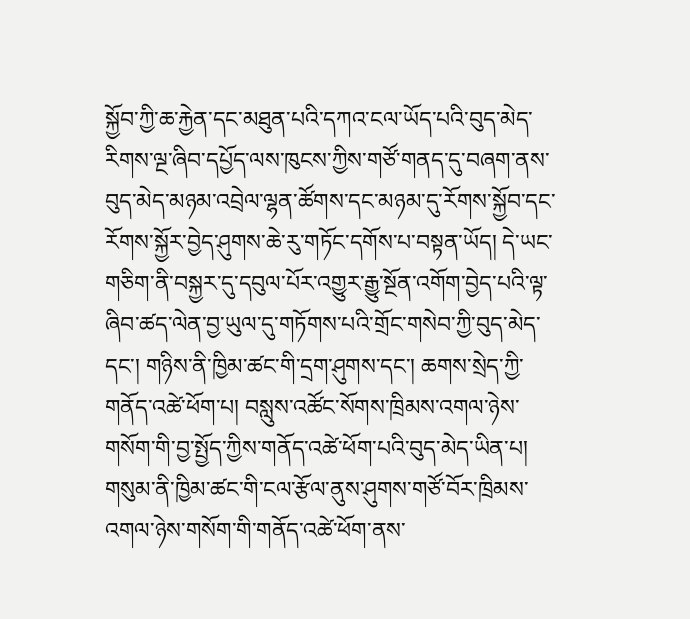སྐྱོབ་ཀྱི་ཆ་རྐྱེན་དང་མཐུན་པའི་དཀའ་ངལ་ཡོད་པའི་བུད་མེད་རིགས་ལྔ་ཞིབ་དཔྱོད་ལས་ཁུངས་ཀྱིས་གཙོ་གནད་དུ་བཞག་ནས་བུད་མེད་མཉམ་འབྲེལ་ལྷན་ཚོགས་དང་མཉམ་དུ་རོགས་སྐྱོབ་དང་རོགས་སྐྱོར་བྱེད་ཤུགས་ཆེ་རུ་གཏོང་དགོས་པ་བསྟན་ཡོད། དེ་ཡང་གཅིག་ནི་བསྐྱར་དུ་དབུལ་པོར་འགྱུར་རྒྱུ་སྔོན་འགོག་བྱེད་པའི་ལྟ་ཞིབ་ཚད་ལེན་བྱ་ཡུལ་དུ་གཏོགས་པའི་གྲོང་གསེབ་ཀྱི་བུད་མེད་དང་། གཉིས་ནི་ཁྱིམ་ཚང་གི་དྲག་ཤུགས་དང་། ཆགས་སྲེད་ཀྱི་གནོད་འཚེ་ཕོག་པ། བསླུས་འཚོང་སོགས་ཁྲིམས་འགལ་ཉེས་གསོག་གི་བྱ་སྤྱོད་ཀྱིས་གནོད་འཚེ་ཕོག་པའི་བུད་མེད་ཡིན་པ། གསུམ་ནི་ཁྱིམ་ཚང་གི་ངལ་རྩོལ་ནུས་ཤུགས་གཙོ་བོར་ཁྲིམས་འགལ་ཉེས་གསོག་གི་གནོད་འཚེ་ཕོག་ནས་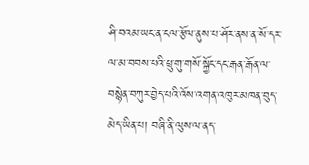ཤི་བའམ་ཡང་ན་ངལ་རྩོལ་ནུས་པ་ཤོར་ནས་ན་སོ་དར་ལ་མ་བབས་པའི་ཕྲུ་གུ་གསོ་སྐྱོང་དང་རྒན་རྒོན་ལ་བསྙེན་བཀུར་བྱེད་པའི་འོས་འགན་འཁུར་མཁན་བུད་མེད་ཡིན་པ། བཞི་ནི་ལུས་ལ་ནད་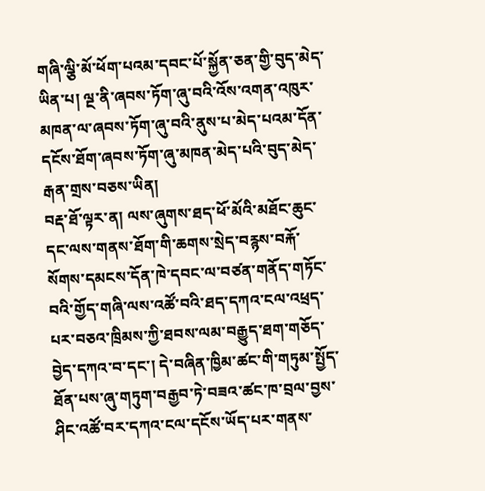གཞི་ལྕི་མོ་ཕོག་པའམ་དབང་པོ་སྐྱོན་ཅན་གྱི་བུད་མེད་ཡིན་པ། ལྔ་ནི་ཞབས་ཏོག་ཞུ་བའི་འོས་འགན་འཁུར་མཁན་ལ་ཞབས་ཏོག་ཞུ་བའི་ནུས་པ་མེད་པའམ་དོན་དངོས་ཐོག་ཞབས་ཏོག་ཞུ་མཁན་མེད་པའི་བུད་མེད་རྒན་གྲས་བཅས་ཡིན།
བརྡ་ཐོ་ལྟར་ན། ལས་ཞུགས་ཐད་ཕོ་མོའི་མཐོང་ཆུང་དང་ལས་གནས་ཐོག་གི་ཆགས་སྲེད་བརྙས་བརྐོ་སོགས་དམངས་དོན་ཁེ་དབང་ལ་བཙན་གནོད་གཏོང་བའི་གྱོད་གཞི་ལས་འཚོ་བའི་ཐད་དཀའ་ངལ་འཕྲད་པར་བཅའ་ཁྲིམས་ཀྱི་ཐབས་ལམ་བརྒྱུད་ཐག་གཅོད་བྱེད་དཀའ་བ་དང་། དེ་བཞིན་ཁྱིམ་ཚང་གི་གཏུམ་སྤྱོད་ཐོན་པས་ཞུ་གཏུག་བརྒྱབ་ཏེ་བཟའ་ཚང་ཁ་བྲལ་བྱས་ཤིང་འཚོ་བར་དཀའ་ངལ་དངོས་ཡོད་པར་གནས་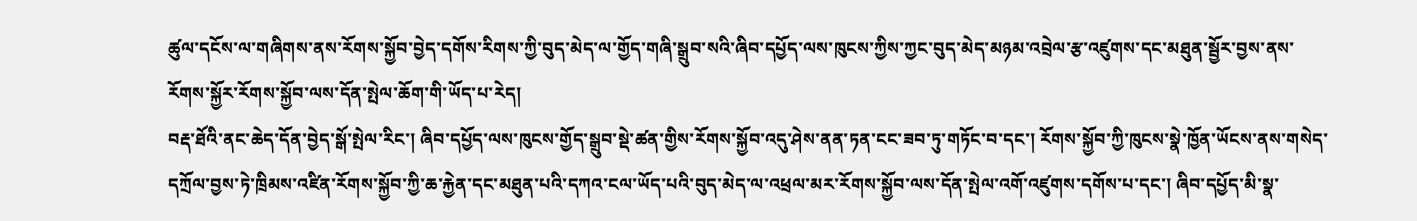ཚུལ་དངོས་ལ་གཞིགས་ནས་རོགས་སྐྱོབ་བྱེད་དགོས་རིགས་ཀྱི་བུད་མེད་ལ་གྱོད་གཞི་སྒྲུབ་སའི་ཞིབ་དཔྱོད་ལས་ཁུངས་ཀྱིས་ཀྱང་བུད་མེད་མཉམ་འབྲེལ་རྩ་འཛུགས་དང་མཐུན་སྦྱོར་བྱས་ནས་རོགས་སྐྱོར་རོགས་སྐྱོབ་ལས་དོན་སྤེལ་ཆོག་གི་ཡོད་པ་རེད།
བརྡ་ཐོའི་ནང་ཆེད་དོན་བྱེད་སྒོ་སྤེལ་རིང་། ཞིབ་དཔྱོད་ལས་ཁུངས་གྱོད་སྒྲུབ་སྡེ་ཚན་གྱིས་རོགས་སྐྱོབ་འདུ་ཤེས་ནན་ཏན་ངང་ཟབ་ཏུ་གཏོང་བ་དང་། རོགས་སྐྱོབ་ཀྱི་ཁུངས་སྣེ་ཁྱོན་ཡོངས་ནས་གསེད་དཀྲོལ་བྱས་ཏེ་ཁྲིམས་འཛིན་རོགས་སྐྱོབ་ཀྱི་ཆ་རྐྱེན་དང་མཐུན་པའི་དཀའ་ངལ་ཡོད་པའི་བུད་མེད་ལ་འཕྲལ་མར་རོགས་སྐྱོབ་ལས་དོན་སྤེལ་འགོ་འཛུགས་དགོས་པ་དང་། ཞིབ་དཔྱོད་མི་སྣ་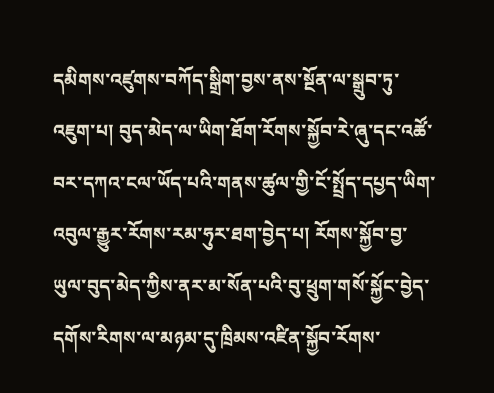དམིགས་འཛུགས་བཀོད་སྒྲིག་བྱས་ནས་སྔོན་ལ་སྒྲུབ་ཏུ་འཇུག་པ། བུད་མེད་ལ་ཡིག་ཐོག་རོགས་སྐྱོབ་རེ་ཞུ་དང་འཚོ་བར་དཀའ་ངལ་ཡོད་པའི་གནས་ཚུལ་གྱི་ངོ་སྤྲོད་དཔྱད་ཡིག་འབུལ་རྒྱུར་རོགས་རམ་ཧུར་ཐག་བྱེད་པ། རོགས་སྐྱོབ་བྱ་ཡུལ་བུད་མེད་ཀྱིས་ནར་མ་སོན་པའི་བུ་ཕྲུག་གསོ་སྐྱོང་བྱེད་དགོས་རིགས་ལ་མཉམ་དུ་ཁྲིམས་འཛིན་སྐྱོབ་རོགས་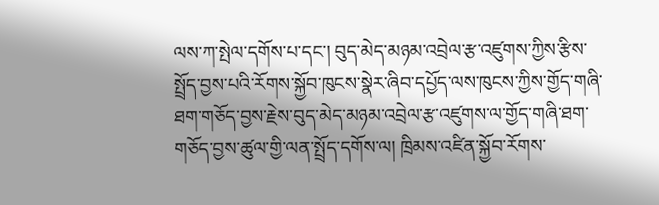ལས་ཀ་སྤེལ་དགོས་པ་དང་། བུད་མེད་མཉམ་འབྲེལ་རྩ་འཛུགས་ཀྱིས་རྩིས་སྤྲོད་བྱས་པའི་རོགས་སྐྱོབ་ཁུངས་སྣེར་ཞིབ་དཔྱོད་ལས་ཁུངས་ཀྱིས་གྱོད་གཞི་ཐག་གཅོད་བྱས་རྗེས་བུད་མེད་མཉམ་འབྲེལ་རྩ་འཛུགས་ལ་གྱོད་གཞི་ཐག་གཅོད་བྱས་ཚུལ་གྱི་ལན་སྤྲོད་དགོས་ལ། ཁྲིམས་འཛིན་སྐྱོབ་རོགས་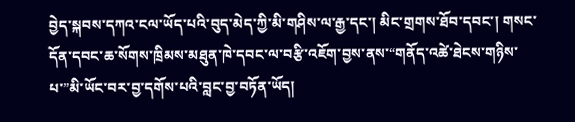བྱེད་སྐབས་དཀའ་ངལ་ཡོད་པའི་བུད་མེད་ཀྱི་མི་གཤིས་ལ་རྒྱ་དང་། མིང་གྲགས་ཐོབ་དབང་། གསང་དོན་དབང་ཆ་སོགས་ཁྲིམས་མཐུན་ཁེ་དབང་ལ་བརྩི་འཇོག་བྱས་ནས་“གནོད་འཚེ་ཐེངས་གཉིས་པ་”མི་ཡོང་བར་བྱ་དགོས་པའི་བླང་བྱ་བཏོན་ཡོད།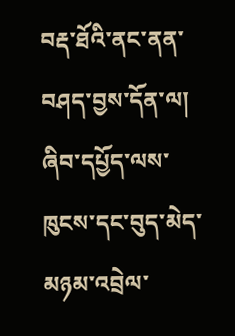བརྡ་ཐོའི་ནང་ནན་བཤད་བྱས་དོན་ལ། ཞིབ་དཔྱོད་ལས་ཁུངས་དང་བུད་མེད་མཉམ་འབྲེལ་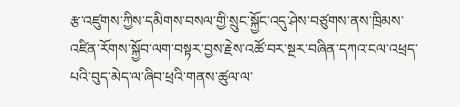རྩ་འཛུགས་ཀྱིས་དམིགས་བསལ་གྱི་སྲུང་སྐྱོང་འདུ་ཤེས་བཙུགས་ནས་ཁྲིམས་འཛིན་རོགས་སྐྱོབ་ལག་བསྟར་བྱས་རྗེས་འཚོ་བར་སྔར་བཞིན་དཀའ་ངལ་འཕྲད་པའི་བུད་མེད་ལ་ཞིབ་ཕྲའི་གནས་ཚུལ་ལ་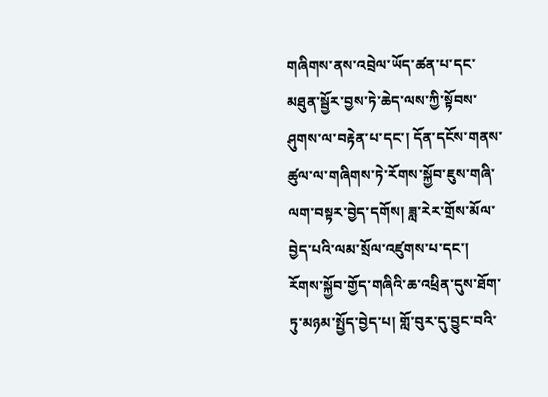གཞིགས་ནས་འབྲེལ་ཡོད་ཚན་པ་དང་མཐུན་སྦྱོར་བྱས་ཏེ་ཆེད་ལས་ཀྱི་སྟོབས་ཤུགས་ལ་བརྟེན་པ་དང་། དོན་དངོས་གནས་ཚུལ་ལ་གཞིགས་ཏེ་རོགས་སྐྱོབ་ཇུས་གཞི་ལག་བསྟར་བྱེད་དགོས། ཟླ་རེར་གྲོས་མོལ་བྱེད་པའི་ལམ་སྲོལ་འཛུགས་པ་དང་། རོགས་སྐྱོབ་གྱོད་གཞིའི་ཆ་འཕྲིན་དུས་ཐོག་ཏུ་མཉམ་སྤྱོད་བྱེད་པ། གློ་བུར་དུ་བྱུང་བའི་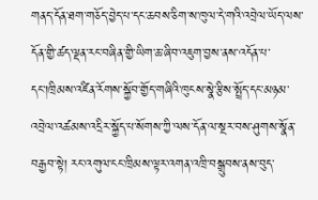གནད་དོན་ཐག་གཅོད་བྱེད་པ་དང་ཆབས་ཅིག་ས་ཁུལ་དེ་གའི་འབྲེལ་ཡོད་ལས་དོན་གྱི་ཚད་ལྡན་རང་བཞིན་གྱི་ཡིག་ཆ་ཞིབ་འཇུག་བྱས་ནས་འདོན་པ་དང་།ཁྲིམས་འཛིན་རོགས་སྐྱོབ་གྱོད་གཞིའི་ཁུངས་སྣེ་རྩིས་སྤྲོད་དང་མཉམ་འབྲེལ་འཚམས་འདྲིར་སྐྱོད་པ་སོགས་ཀྱི་ལས་དོན་ལ་སྔར་བས་ཤུགས་སྣོན་བརྒྱབ་སྟེ། རང་འགུལ་ངང་ཁྲིམས་ལྟར་འགན་འཁྲི་བསྒྲུབས་ནས་བུད་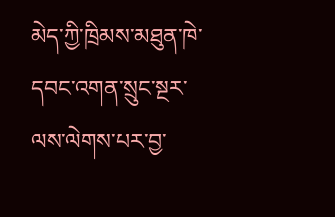མེད་ཀྱི་ཁྲིམས་མཐུན་ཁེ་དབང་འགན་སྲུང་སྔར་ལས་ལེགས་པར་བྱ་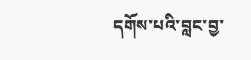དགོས་པའི་བླང་བྱ་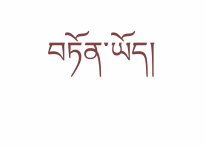བཏོན་ཡོད།